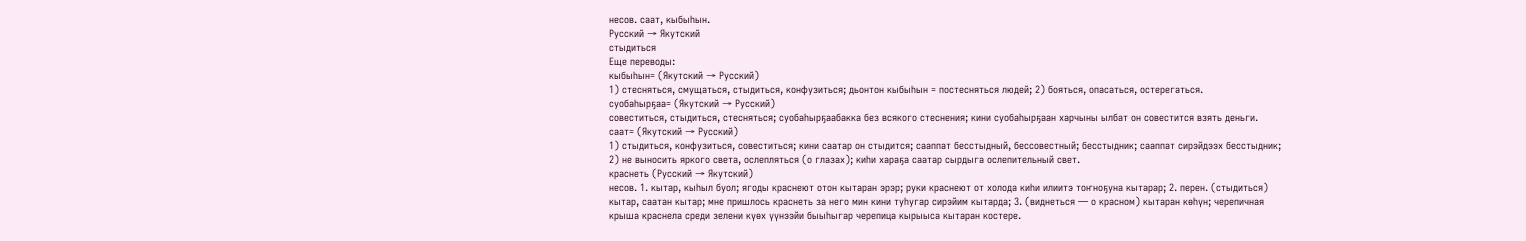несов. саат, кыбыһын.
Русский → Якутский
стыдиться
Еще переводы:
кыбыһын= (Якутский → Русский)
1) стесняться, смущаться, стыдиться, конфузиться; дьонтон кыбыһын = постесняться людей; 2) бояться, опасаться, остерегаться.
суобаһырҕаа= (Якутский → Русский)
совеститься, стыдиться, стесняться; суобаһырҕаабакка без всякого стеснения; кини суобаһырҕаан харчыны ылбат он совестится взять деньги.
саат= (Якутский → Русский)
1) стыдиться, конфузиться, совеститься; кини саатар он стыдится; сааппат бесстыдный, бессовестный; бесстыдник; сааппат сирэйдээх бесстыдник; 2) не выносить яркого света, ослепляться (о глазах); киһи хараҕа саатар сырдыга ослепительный свет.
краснеть (Русский → Якутский)
несов. 1. кытар, кыһыл буол; ягоды краснеют отон кытаран эрэр; руки краснеют от холода киһи илиитэ тоҥноҕуна кытарар; 2. перен. (стыдиться) кытар, саатан кытар; мне пришлось краснеть за него мин кини туһугар сирэйим кытарда; 3. (виднеться — о красном) кытаран көһүн; черепичная крыша краснела среди зелени күөх үүнээйи быыһыгар черепица кырыыса кытаран костере.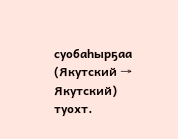суобаһырҕаа (Якутский → Якутский)
туохт.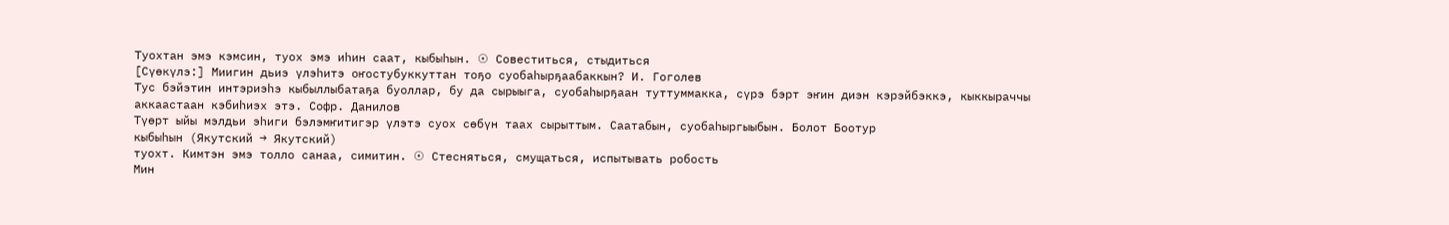Туохтан эмэ кэмсин, туох эмэ иһин саат, кыбыһын. ☉ Совеститься, стыдиться
[Сүөкүлэ:] Миигин дьиэ үлэһитэ оҥостубуккуттан тоҕо суобаһырҕаабаккын? И. Гоголев
Тус бэйэтин интэриэһэ кыбыллыбатаҕа буоллар, бу да сырыыга, суобаһырҕаан туттуммакка, сүрэ бэрт эҥин диэн кэрэйбэккэ, кыккыраччы аккаастаан кэбиһиэх этэ. Софр. Данилов
Түөрт ыйы мэлдьи эһиги бэлэмҥитигэр үлэтэ суох сөбүн таах сырыттым. Саатабын, суобаһыргыыбын. Болот Боотур
кыбыһын (Якутский → Якутский)
туохт. Кимтэн эмэ толло санаа, симитин. ☉ Стесняться, смущаться, испытывать робость
Мин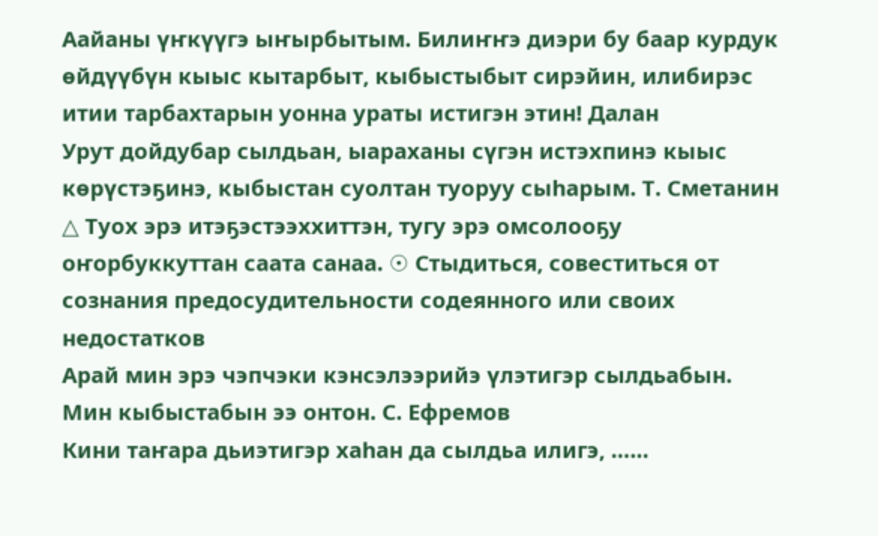Аайаны үҥкүүгэ ыҥырбытым. Билиҥҥэ диэри бу баар курдук өйдүүбүн кыыс кытарбыт, кыбыстыбыт сирэйин, илибирэс итии тарбахтарын уонна ураты истигэн этин! Далан
Урут дойдубар сылдьан, ыараханы сүгэн истэхпинэ кыыс көрүстэҕинэ, кыбыстан суолтан туоруу сыһарым. Т. Сметанин
△ Туох эрэ итэҕэстээххиттэн, тугу эрэ омсолооҕу оҥорбуккуттан саата санаа. ☉ Стыдиться, совеститься от сознания предосудительности содеянного или своих недостатков
Арай мин эрэ чэпчэки кэнсэлээрийэ үлэтигэр сылдьабын. Мин кыбыстабын ээ онтон. С. Ефремов
Кини таҥара дьиэтигэр хаһан да сылдьа илигэ, ……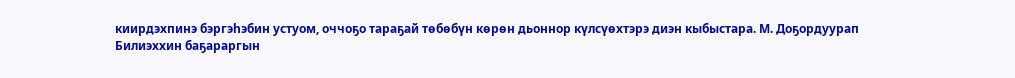киирдэхпинэ бэргэһэбин устуом, оччоҕо тараҕай төбөбүн көрөн дьоннор күлсүөхтэрэ диэн кыбыстара. М. Доҕордуурап
Билиэххин баҕараргын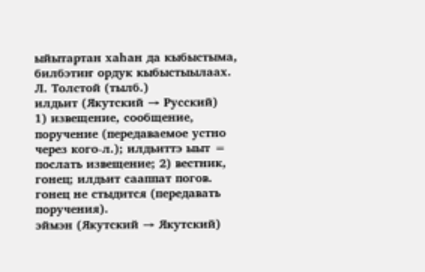ыйытартан хаһан да кыбыстыма, билбэтиҥ ордук кыбыстыылаах. Л. Толстой (тылб.)
илдьит (Якутский → Русский)
1) извещение, сообщение, поручение (передаваемое устно через кого-л.); илдьиттэ ыыт = послать извещение; 2) вестник, гонец; илдьит сааппат погов. гонец не стыдится (передавать поручения).
эймэн (Якутский → Якутский)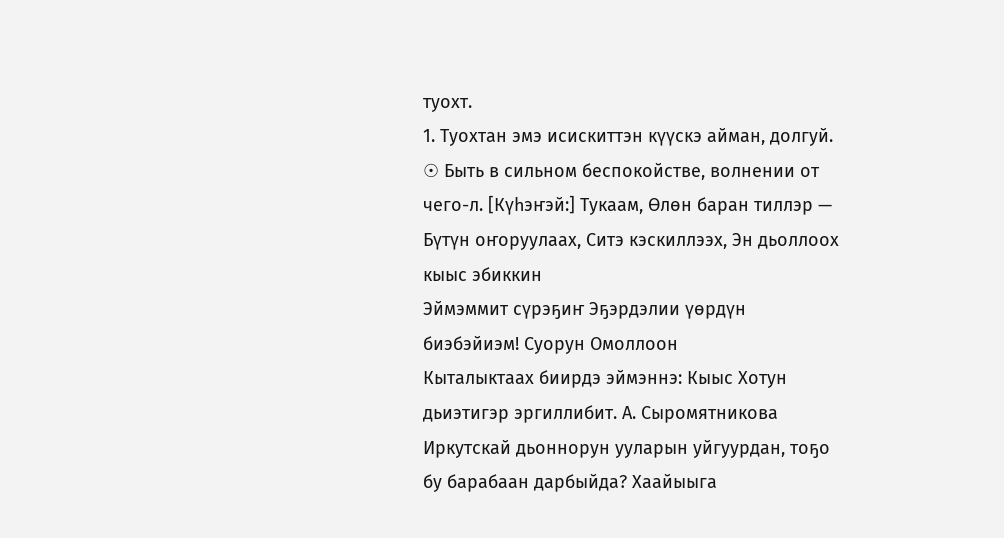туохт.
1. Туохтан эмэ исискиттэн күүскэ айман, долгуй. ☉ Быть в сильном беспокойстве, волнении от чего-л. [Күһэҥэй:] Тукаам, Өлөн баран тиллэр — Бүтүн оҥоруулаах, Ситэ кэскиллээх, Эн дьоллоох кыыс эбиккин
Эймэммит сүрэҕиҥ Эҕэрдэлии үөрдүн биэбэйиэм! Суорун Омоллоон
Кыталыктаах биирдэ эймэннэ: Кыыс Хотун дьиэтигэр эргиллибит. А. Сыромятникова
Иркутскай дьоннорун ууларын уйгуурдан, тоҕо бу барабаан дарбыйда? Хаайыыга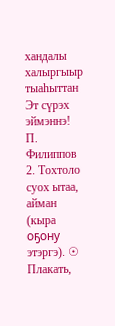хандалы халыргыыр тыаһыттан Эт сүрэх эймэннэ! П. Филиппов
2. Тохтоло суох ытаа, айман (кыра оҕону этэргэ). ☉ Плакать,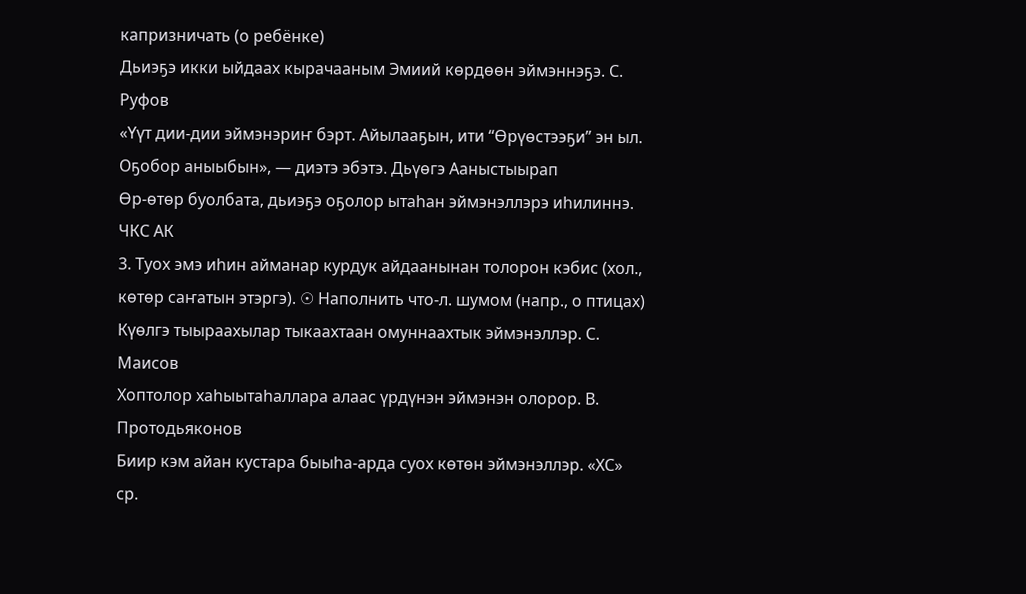капризничать (о ребёнке)
Дьиэҕэ икки ыйдаах кырачааным Эмиий көрдөөн эймэннэҕэ. С. Руфов
«Үүт дии-дии эймэнэриҥ бэрт. Айылааҕын, ити “Өрүөстээҕи” эн ыл. Оҕобор аныыбын», — диэтэ эбэтэ. Дьүөгэ Ааныстыырап
Өр-өтөр буолбата, дьиэҕэ оҕолор ытаһан эймэнэллэрэ иһилиннэ. ЧКС АК
3. Туох эмэ иһин айманар курдук айдаанынан толорон кэбис (хол., көтөр саҥатын этэргэ). ☉ Наполнить что-л. шумом (напр., о птицах)
Күөлгэ тыыраахылар тыкаахтаан омуннаахтык эймэнэллэр. С. Маисов
Хоптолор хаһыытаһаллара алаас үрдүнэн эймэнэн олорор. В. Протодьяконов
Биир кэм айан кустара быыһа-арда суох көтөн эймэнэллэр. «ХС»
ср.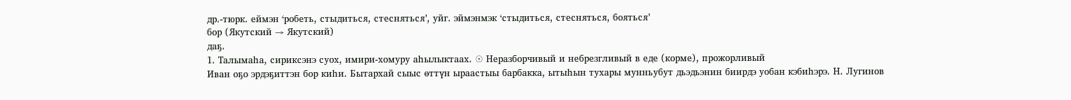др.-тюрк. еймэн ‘робеть, стыдиться, стесняться’, уйг. эймэнмэк ‘стыдиться, стесняться, бояться’
бор (Якутский → Якутский)
даҕ.
1. Талымаһа, сириксэнэ суох, имири-хомуру аһылыктаах. ☉ Неразборчивый и небрезгливый в еде (корме), прожорливый
Иван оҕо эрдэҕиттэн бор киһи. Бытархай сыыс өттүн ыраастыы барбакка, ытыһын тухары мунньубут дьэдьэнин биирдэ уобан кэбиһэрэ. Н. Лугинов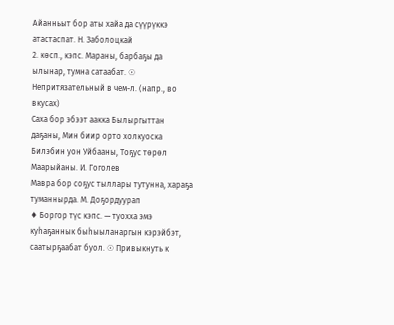Айанньыт бор аты хайа да сүүрүккэ атастаспат. Н. Заболоцкай
2. көсп., кэпс. Мараны, барбаҕы да ылынар, тумна сатаабат. ☉ Непритязательный в чем-л. (напр., во вкусах)
Саха бор эбээт аакка Былыргыттан даҕаны, Мин биир орто холкуоска Билэбин уон Уйбааны, Тоҕус төрөл Маарыйаны. И. Гоголев
Мавра бор соҕус тыллары тутунна, хараҕа туманнырда. М. Доҕордуурап
♦ Боргор түс кэпс. — туохха эмэ куһаҕаннык быһыыланаргын кэрэйбэт, саатырҕаабат буол. ☉ Привыкнуть к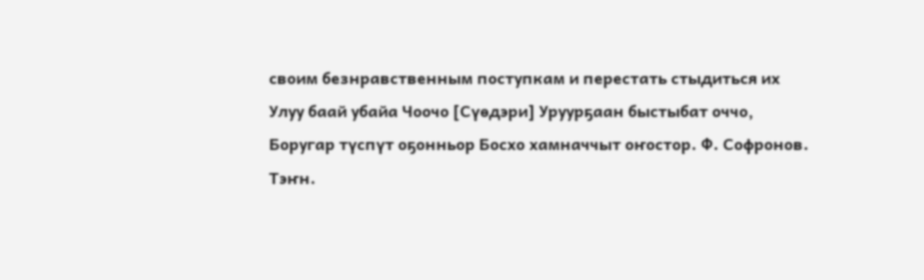своим безнравственным поступкам и перестать стыдиться их
Улуу баай убайа Чоочо [Сүөдэри] Уруурҕаан быстыбат оччо, Боругар түспүт оҕонньор Босхо хамначчыт оҥостор. Ф. Софронов. Тэҥн.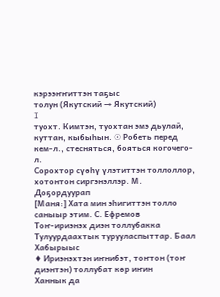кэрээҥҥиттэн таҕыс
толун (Якутский → Якутский)
I
туохт. Кимтэн, туохтан эмэ дьулай, куттан, кыбыһын. ☉ Робеть перед кем-л., стесняться, бояться когочего-л.
Сорохтор сүөһү үлэтиттэн толлоллор, хотонтон сиргэнэллэр. М. Доҕордуурап
[Маня:] Хата мин эһигиттэн толло саныыр этим. С. Ефремов
Тоҥ-ириэнэх диэн толлубакка Тулуурдаахтык турууласпыттар. Баал Хабырыыс
♦ Ириэнэхтэн иҥнибэт, тоҥтон (тоҥ диэнтэн) толлубат көр иҥин
Ханнык да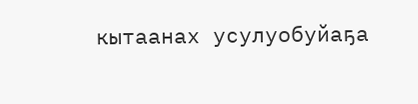кытаанах усулуобуйаҕа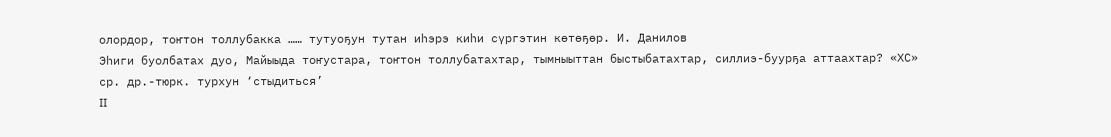олордор, тоҥтон толлубакка …… тутуоҕун тутан иһэрэ киһи сүргэтин көтөҕөр. И. Данилов
Эһиги буолбатах дуо, Майыыда тоҥустара, тоҥтон толлубатахтар, тымныыттан быстыбатахтар, силлиэ-буурҕа аттаахтар? «ХС»
ср. др.-тюрк. турхун ‘стыдиться’
II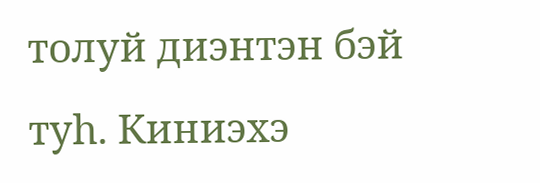толуй диэнтэн бэй
туһ. Киниэхэ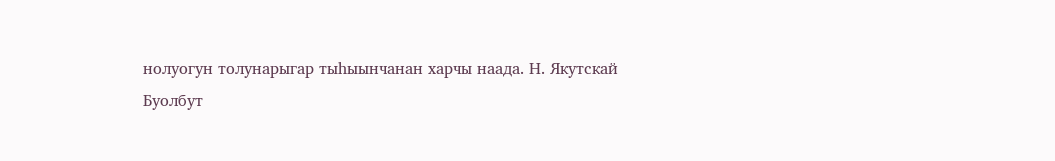нолуогун толунарыгар тыһыынчанан харчы наада. Н. Якутскай
Буолбут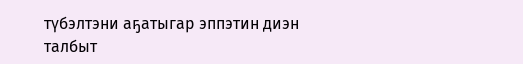түбэлтэни аҕатыгар эппэтин диэн талбыт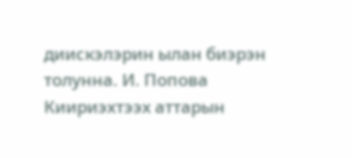диискэлэрин ылан биэрэн толунна. И. Попова
Киириэхтээх аттарын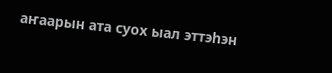аҥаарын ата суох ыал эттэһэн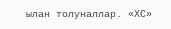ылан толуналлар. «ХС»